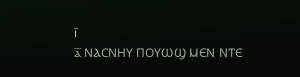ⲓ̅
ⲁ̅ ⲚⲀⲤⲚⲎⲨ ⲠⲞⲨⲰϢ ⲘⲈⲚ ⲚⲦⲈ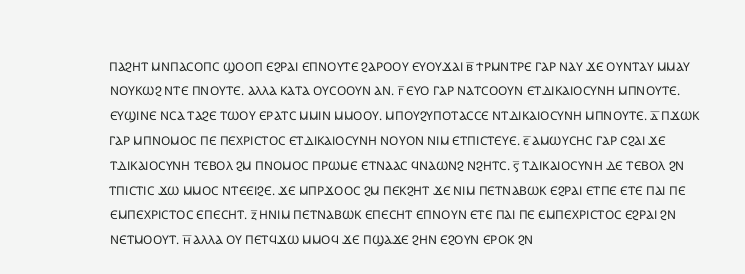ⲠⲀϨⲎⲦ ⲘⲚⲠⲀⲤⲞⲠⲤ ϢⲞⲞⲠ ⲈϨⲢⲀⲒ ⲈⲠⲚⲞⲨⲦⲈ ϨⲀⲢⲞⲞⲨ ⲈⲨⲞⲨϪⲀⲒ ⲃ̅ ϮⲢⲘⲚⲦⲢⲈ ⲄⲀⲢ ⲚⲀⲨ ϪⲈ ⲞⲨⲚⲦⲀⲨ ⲘⲘⲀⲨ ⲚⲞⲨⲔⲰϨ ⲚⲦⲈ ⲠⲚⲞⲨⲦⲈ. ⲀⲖⲖⲀ ⲔⲀⲦⲀ ⲞⲨⲤⲞⲞⲨⲚ ⲀⲚ. ⲅ̅ ⲈⲨⲞ ⲄⲀⲢ ⲚⲀⲦⲤⲞⲞⲨⲚ ⲈⲦⲆⲒⲔⲀⲒⲞⲤⲨⲚⲎ ⲘⲠⲚⲞⲨⲦⲈ. ⲈⲨϢⲒⲚⲈ ⲚⲤⲀ ⲦⲀϨⲈ ⲦⲰⲞⲨ ⲈⲢⲀⲦⲤ ⲘⲘⲒⲚ ⲘⲘⲞⲞⲨ. ⲘⲠⲞⲨϨⲨⲠⲞⲦⲀⲤⲤⲈ ⲚⲦⲆⲒⲔⲀⲒⲞⲤⲨⲚⲎ ⲘⲠⲚⲞⲨⲦⲈ. ⲇ̅ ⲠϪⲰⲔ ⲄⲀⲢ ⲘⲠⲚⲞⲘⲞⲤ ⲠⲈ ⲠⲈⲬⲢⲒⲤⲦⲞⲤ ⲈⲦⲆⲒⲔⲀⲒⲞⲤⲨⲚⲎ ⲚⲞⲨⲞⲚ ⲚⲒⲘ ⲈⲦⲠⲒⲤⲦⲈⲨⲈ. ⲉ̅ ⲀⲘⲰⲨⲤⲎⲤ ⲄⲀⲢ ⲤϨⲀⲒ ϪⲈ ⲦⲆⲒⲔⲀⲒⲞⲤⲨⲚⲎ ⲦⲈⲂⲞⲖ ϨⲘ ⲠⲚⲞⲘⲞⲤ ⲠⲢⲰⲘⲈ ⲈⲦⲚⲀⲀⲤ ϤⲚⲀⲰⲚϨ ⲚϨⲎⲦⲤ. ⲋ̅ ⲦⲆⲒⲔⲀⲒⲞⲤⲨⲚⲎ ⲆⲈ ⲦⲈⲂⲞⲖ ϨⲚ ⲦⲠⲒⲤⲦⲒⲤ ϪⲰ ⲘⲘⲞⲤ ⲚⲦⲈⲈⲒϨⲈ. ϪⲈ ⲘⲠⲢϪⲞⲞⲤ ϨⲘ ⲠⲈⲔϨⲎⲦ ϪⲈ ⲚⲒⲘ ⲠⲈⲦⲚⲀⲂⲰⲔ ⲈϨⲢⲀⲒ ⲈⲦⲠⲈ ⲈⲦⲈ ⲠⲀⲒ ⲠⲈ ⲈⲘⲠⲈⲬⲢⲒⲤⲦⲞⲤ ⲈⲠⲈⲤⲎⲦ. ⲍ̅ ⲎⲚⲒⲘ ⲠⲈⲦⲚⲀⲂⲰⲔ ⲈⲠⲈⲤⲎⲦ ⲈⲠⲚⲞⲨⲚ ⲈⲦⲈ ⲠⲀⲒ ⲠⲈ ⲈⲘⲠⲈⲬⲢⲒⲤⲦⲞⲤ ⲈϨⲢⲀⲒ ϨⲚ ⲚⲈⲦⲘⲞⲞⲨⲦ. ⲏ̅ ⲀⲖⲖⲀ ⲞⲨ ⲠⲈⲦϤϪⲰ ⲘⲘⲞϤ ϪⲈ ⲠϢⲀϪⲈ ϨⲎⲚ ⲈϨⲞⲨⲚ ⲈⲢⲞⲔ ϨⲚ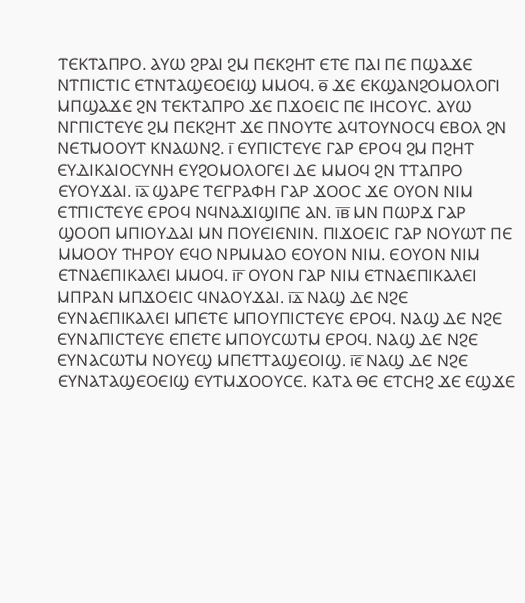ⲦⲈⲔⲦⲀⲠⲢⲞ. ⲀⲨⲰ ϨⲢⲀⲒ ϨⲘ ⲠⲈⲔϨⲎⲦ ⲈⲦⲈ ⲠⲀⲒ ⲠⲈ ⲠϢⲀϪⲈ ⲚⲦⲠⲒⲤⲦⲒⲤ ⲈⲦⲚⲦⲀϢⲈⲞⲈⲒϢ ⲘⲘⲞϤ. ⲑ̅ ϪⲈ ⲈⲔϢⲀⲚϨⲞⲘⲞⲖⲞⲄⲒ ⲘⲠϢⲀϪⲈ ϨⲚ ⲦⲈⲔⲦⲀⲠⲢⲞ ϪⲈ ⲠϪⲞⲈⲒⲤ ⲠⲈ ⲒⲎⲤⲞⲨⲤ. ⲀⲨⲰ ⲚⲄⲠⲒⲤⲦⲈⲨⲈ ϨⲘ ⲠⲈⲔϨⲎⲦ ϪⲈ ⲠⲚⲞⲨⲦⲈ ⲀϤⲦⲞⲨⲚⲞⲤϤ ⲈⲂⲞⲖ ϨⲚ ⲚⲈⲦⲘⲞⲞⲨⲦ ⲔⲚⲀⲰⲚϨ. ⲓ̅ ⲈⲨⲠⲒⲤⲦⲈⲨⲈ ⲄⲀⲢ ⲈⲢⲞϤ ϨⲘ ⲠϨⲎⲦ ⲈⲨⲆⲒⲔⲀⲒⲞⲤⲨⲚⲎ ⲈⲨϨⲞⲘⲞⲖⲞⲄⲈⲒ ⲆⲈ ⲘⲘⲞϤ ϨⲚ ⲦⲦⲀⲠⲢⲞ ⲈⲨⲞⲨϪⲀⲒ. ⲓ̅ⲁ̅ ϢⲀⲢⲈ ⲦⲈⲄⲢⲀⲪⲎ ⲄⲀⲢ ϪⲞⲞⲤ ϪⲈ ⲞⲨⲞⲚ ⲚⲒⲘ ⲈⲦⲠⲒⲤⲦⲈⲨⲈ ⲈⲢⲞϤ ⲚϤⲚⲀϪⲒϢⲒⲠⲈ ⲀⲚ. ⲓ̅ⲃ̅ ⲘⲚ ⲠⲰⲢϪ ⲄⲀⲢ ϢⲞⲞⲠ ⲘⲠⲒⲞⲨⲆⲀⲒ ⲘⲚ ⲠⲞⲨⲈⲒⲈⲚⲒⲚ. ⲠⲒϪⲞⲈⲒⲤ ⲄⲀⲢ ⲚⲞⲨⲰⲦ ⲠⲈ ⲘⲘⲞⲞⲨ ⲦⲎⲢⲞⲨ ⲈϤⲞ ⲚⲢⲘⲘⲀⲞ ⲈⲞⲨⲞⲚ ⲚⲒⲘ. ⲈⲞⲨⲞⲚ ⲚⲒⲘ ⲈⲦⲚⲀⲈⲠⲒⲔⲀⲖⲈⲒ ⲘⲘⲞϤ. ⲓ̅ⲅ̅ ⲞⲨⲞⲚ ⲄⲀⲢ ⲚⲒⲘ ⲈⲦⲚⲀⲈⲠⲒⲔⲀⲖⲈⲒ ⲘⲠⲢⲀⲚ ⲘⲠϪⲞⲈⲒⲤ ϤⲚⲀⲞⲨϪⲀⲒ. ⲓ̅ⲇ̅ ⲚⲀϢ ⲆⲈ ⲚϨⲈ ⲈⲨⲚⲀⲈⲠⲒⲔⲀⲖⲈⲒ ⲘⲠⲈⲦⲈ ⲘⲠⲞⲨⲠⲒⲤⲦⲈⲨⲈ ⲈⲢⲞϤ. ⲚⲀϢ ⲆⲈ ⲚϨⲈ ⲈⲨⲚⲀⲠⲒⲤⲦⲈⲨⲈ ⲈⲠⲈⲦⲈ ⲘⲠⲞⲨⲤⲰⲦⲘ ⲈⲢⲞϤ. ⲚⲀϢ ⲆⲈ ⲚϨⲈ ⲈⲨⲚⲀⲤⲰⲦⲘ ⲚⲞⲨⲈϢ ⲘⲠⲈⲦⲦⲀϢⲈⲞⲒϢ. ⲓ̅ⲉ̅ ⲚⲀϢ ⲆⲈ ⲚϨⲈ ⲈⲨⲚⲀⲦⲀϢⲈⲞⲈⲒϢ ⲈⲨⲦⲘϪⲞⲞⲨⲤⲈ. ⲔⲀⲦⲀ ⲐⲈ ⲈⲦⲤⲎϨ ϪⲈ ⲈϢϪⲈ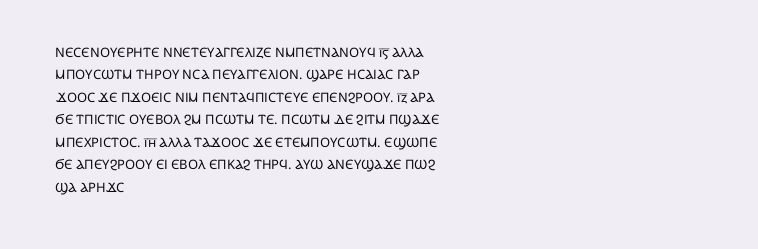ⲚⲈⲤⲈⲚⲞⲨⲈⲢⲎⲦⲈ ⲚⲚⲈⲦⲈⲨⲀⲄⲄⲈⲖⲒⲌⲈ ⲚⲘⲠⲈⲦⲚⲀⲚⲞⲨϤ ⲓ̅ⲋ̅ ⲀⲖⲖⲀ ⲘⲠⲞⲨⲤⲰⲦⲘ ⲦⲎⲢⲞⲨ ⲚⲤⲀ ⲠⲈⲨⲀⲄⲄⲈⲖⲒⲞⲚ. ϢⲀⲢⲈ ⲎⲤⲀⲒⲀⲤ ⲄⲀⲢ ϪⲞⲞⲤ ϪⲈ ⲠϪⲞⲈⲒⲤ ⲚⲒⲘ ⲠⲈⲚⲦⲀϤⲠⲒⲤⲦⲈⲨⲈ ⲈⲠⲈⲚϨⲢⲞⲞⲨ. ⲓ̅ⲍ̅ ⲀⲢⲀ ϬⲈ ⲦⲠⲒⲤⲦⲒⲤ ⲞⲨⲈⲂⲞⲖ ϨⲘ ⲠⲤⲰⲦⲘ ⲦⲈ. ⲠⲤⲰⲦⲘ ⲆⲈ ϨⲒⲦⲘ ⲠϢⲀϪⲈ ⲘⲠⲈⲬⲢⲒⲤⲦⲞⲤ. ⲓ̅ⲏ̅ ⲀⲖⲖⲀ ⲦⲀϪⲞⲞⲤ ϪⲈ ⲈⲦⲈⲘⲠⲞⲨⲤⲰⲦⲘ. ⲈϢⲰⲠⲈ ϬⲈ ⲀⲠⲈⲨϨⲢⲞⲞⲨ ⲈⲒ ⲈⲂⲞⲖ ⲈⲠⲔⲀϨ ⲦⲎⲢϤ. ⲀⲨⲰ ⲀⲚⲈⲨϢⲀϪⲈ ⲠⲰϨ ϢⲀ ⲀⲢⲎϪⲤ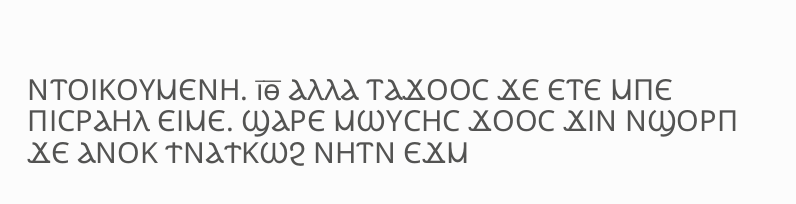ⲚⲦⲞⲒⲔⲞⲨⲘⲈⲚⲎ. ⲓ̅ⲑ̅ ⲀⲖⲖⲀ ⲦⲀϪⲞⲞⲤ ϪⲈ ⲈⲦⲈ ⲘⲠⲈ ⲠⲒⲤⲢⲀⲎⲖ ⲈⲒⲘⲈ. ϢⲀⲢⲈ ⲘⲰⲨⲤⲎⲤ ϪⲞⲞⲤ ϪⲒⲚ ⲚϢⲞⲢⲠ ϪⲈ ⲀⲚⲞⲔ ϮⲚⲀϮⲔⲰϨ ⲚⲎⲦⲚ ⲈϪⲘ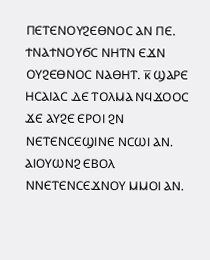ⲠⲈⲦⲈⲚⲞⲨϨⲈⲐⲚⲞⲤ ⲀⲚ ⲠⲈ. ϮⲚⲀϮⲚⲞⲨϬⲤ ⲚⲎⲦⲚ ⲈϪⲚ ⲞⲨϨⲈⲐⲚⲞⲤ ⲚⲀⲐⲎⲦ. ⲕ̅ ϢⲀⲢⲈ ⲎⲤⲀⲒⲀⲤ ⲆⲈ ⲦⲞⲖⲘⲀ ⲚϤϪⲞⲞⲤ ϪⲈ ⲀⲨϨⲈ ⲈⲢⲞⲒ ϨⲚ ⲚⲈⲦⲈⲚⲤⲈϢⲒⲚⲈ ⲚⲤⲰⲒ ⲀⲚ. ⲀⲒⲞⲨⲰⲚϨ ⲈⲂⲞⲖ ⲚⲚⲈⲦⲈⲚⲤⲈϪⲚⲞⲨ ⲘⲘⲞⲒ ⲀⲚ.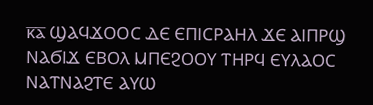ⲕ̅ⲁ̅ ϢⲀϤϪⲞⲞⲤ ⲆⲈ ⲈⲠⲒⲤⲢⲀⲎⲖ ϪⲈ ⲀⲒⲠⲢϢ ⲚⲀϬⲒϪ ⲈⲂⲞⲖ ⲘⲠⲈϨⲞⲞⲨ ⲦⲎⲢϤ ⲈⲨⲖⲀⲞⲤ ⲚⲀⲦⲚⲀϨⲦⲈ ⲀⲨⲰ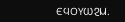ⲈϤⲞⲨⲰϨⲘ.